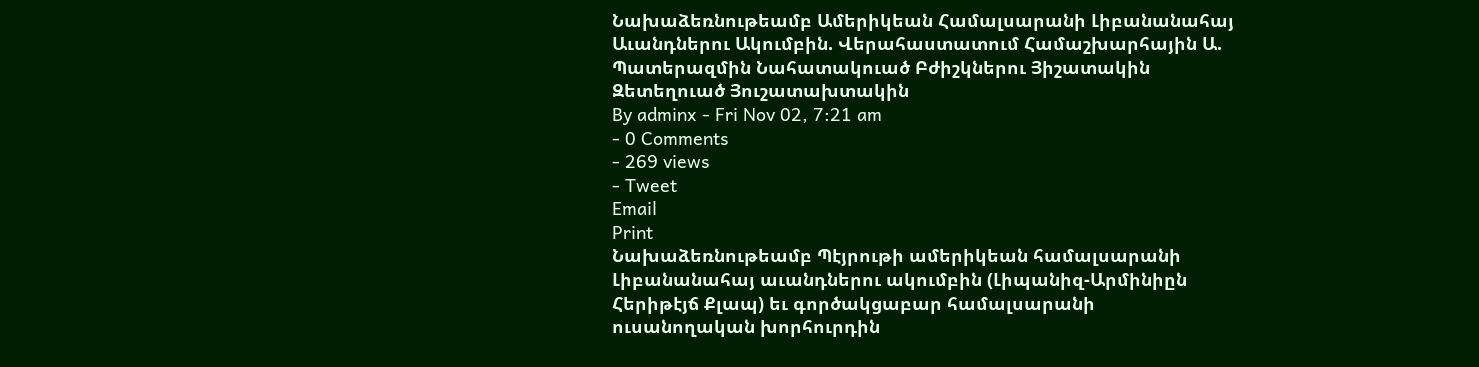Նախաձեռնութեամբ Ամերիկեան Համալսարանի Լիբանանահայ Աւանդներու Ակումբին. Վերահաստատում Համաշխարհային Ա. Պատերազմին Նահատակուած Բժիշկներու Յիշատակին Զետեղուած Յուշատախտակին
By adminx - Fri Nov 02, 7:21 am
- 0 Comments
- 269 views
- Tweet
Email
Print
Նախաձեռնութեամբ Պէյրութի ամերիկեան համալսարանի Լիբանանահայ աւանդներու ակումբին (Լիպանիզ-Արմինիըն Հերիթէյճ Քլապ) եւ գործակցաբար համալսարանի ուսանողական խորհուրդին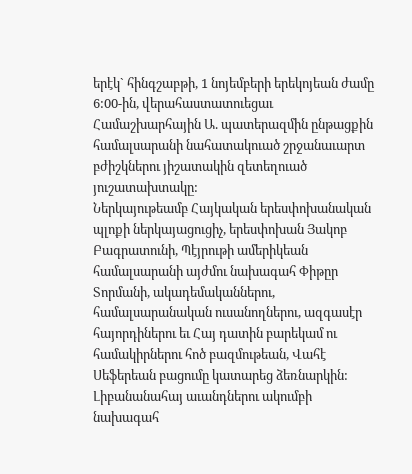երէկ` հինգշաբթի, 1 նոյեմբերի երեկոյեան ժամը 6:00-ին, վերահաստատուեցաւ Համաշխարհային Ա. պատերազմին ընթացքին համալսարանի նահատակուած շրջանաւարտ բժիշկներու յիշատակին զետեղուած յուշատախտակը:
Ներկայութեամբ Հայկական երեսփոխանական պլոքի ներկայացուցիչ, երեսփոխան Յակոբ Բագրատունի, Պէյրութի ամերիկեան համալսարանի այժմու նախագահ Փիթըր Տորմանի, ակադեմականներու, համալսարանական ուսանողներու, ազգասէր հայորդիներու եւ Հայ դատին բարեկամ ու համակիրներու հոծ բազմութեան, Վահէ Սեֆերեան բացումը կատարեց ձեռնարկին: Լիբանանահայ աւանդներու ակումբի նախագահ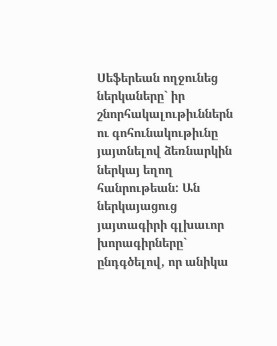Սեֆերեան ողջունեց ներկաները` իր շնորհակալութիւններն ու գոհունակութիւնը յայտնելով ձեռնարկին ներկայ եղող հանրութեան: Ան ներկայացուց յայտագիրի գլխաւոր խորագիրները` ընդգծելով, որ անիկա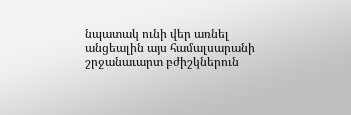նպատակ ունի վեր առնել անցեալին այս համալսարանի շրջանաւարտ բժիշկներուն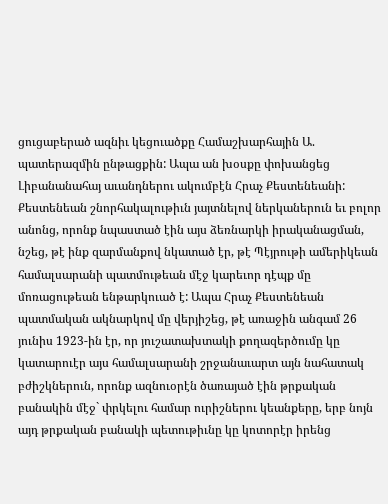ցուցաբերած ազնիւ կեցուածքը Համաշխարհային Ա. պատերազմին ընթացքին: Ապա ան խօսքը փոխանցեց Լիբանանահայ աւանդներու ակումբէն Հրաչ Քեստենեանի:
Քեստենեան շնորհակալութիւն յայտնելով ներկաներուն եւ բոլոր անոնց, որոնք նպաստած էին այս ձեռնարկի իրականացման, նշեց, թէ ինք զարմանքով նկատած էր, թէ Պէյրութի ամերիկեան համալսարանի պատմութեան մէջ կարեւոր դէպք մը մոռացութեան ենթարկուած է: Ապա Հրաչ Քեստենեան պատմական ակնարկով մը վերյիշեց, թէ առաջին անգամ 26 յունիս 1923-ին էր, որ յուշատախտակի քողազերծումը կը կատարուէր այս համալսարանի շրջանաւարտ այն նահատակ բժիշկներուն, որոնք ազնուօրէն ծառայած էին թրքական բանակին մէջ` փրկելու համար ուրիշներու կեանքերը, երբ նոյն այդ թրքական բանակի պետութիւնը կը կոտորէր իրենց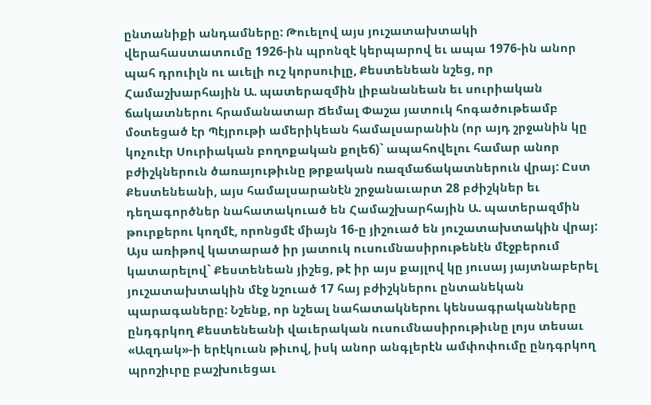ընտանիքի անդամները: Թուելով այս յուշատախտակի վերահաստատումը 1926-ին պրոնզէ կերպարով եւ ապա 1976-ին անոր պահ դրուիլն ու աւելի ուշ կորսուիլը, Քեստենեան նշեց, որ Համաշխարհային Ա. պատերազմին լիբանանեան եւ սուրիական ճակատներու հրամանատար Ճեմալ Փաշա յատուկ հոգածութեամբ մօտեցած էր Պէյրութի ամերիկեան համալսարանին (որ այդ շրջանին կը կոչուէր Սուրիական բողոքական քոլեճ)` ապահովելու համար անոր բժիշկներուն ծառայութիւնը թրքական ռազմաճակատներուն վրայ: Ըստ Քեստենեանի, այս համալսարանէն շրջանաւարտ 28 բժիշկներ եւ դեղագործներ նահատակուած են Համաշխարհային Ա. պատերազմին թուրքերու կողմէ, որոնցմէ միայն 16-ը յիշուած են յուշատախտակին վրայ: Այս առիթով կատարած իր յատուկ ուսումնասիրութենէն մէջբերում կատարելով` Քեստենեան յիշեց, թէ իր այս քայլով կը յուսայ յայտնաբերել յուշատախտակին մէջ նշուած 17 հայ բժիշկներու ընտանեկան պարագաները: Նշենք, որ նշեալ նահատակներու կենսագրականները ընդգրկող Քեստենեանի վաւերական ուսումնասիրութիւնը լոյս տեսաւ «Ազդակ»-ի երէկուան թիւով, իսկ անոր անգլերէն ամփոփումը ընդգրկող պրոշիւրը բաշխուեցաւ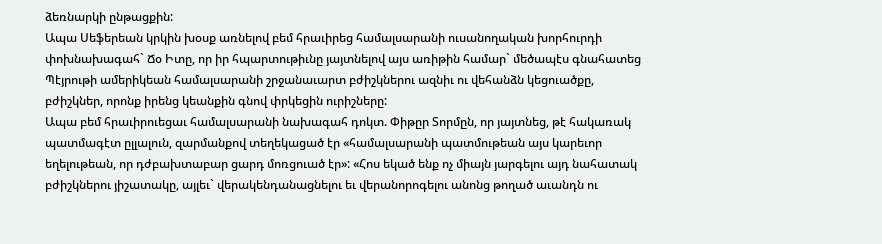ձեռնարկի ընթացքին:
Ապա Սեֆերեան կրկին խօսք առնելով բեմ հրաւիրեց համալսարանի ուսանողական խորհուրդի փոխնախագահ` Ճօ Իտը, որ իր հպարտութիւնը յայտնելով այս առիթին համար` մեծապէս գնահատեց Պէյրութի ամերիկեան համալսարանի շրջանաւարտ բժիշկներու ազնիւ ու վեհանձն կեցուածքը, բժիշկներ, որոնք իրենց կեանքին գնով փրկեցին ուրիշները:
Ապա բեմ հրաւիրուեցաւ համալսարանի նախագահ դոկտ. Փիթըր Տորմըն, որ յայտնեց, թէ հակառակ պատմագէտ ըլլալուն, զարմանքով տեղեկացած էր «համալսարանի պատմութեան այս կարեւոր եղելութեան, որ դժբախտաբար ցարդ մոռցուած էր»: «Հոս եկած ենք ոչ միայն յարգելու այդ նահատակ բժիշկներու յիշատակը, այլեւ` վերակենդանացնելու եւ վերանորոգելու անոնց թողած աւանդն ու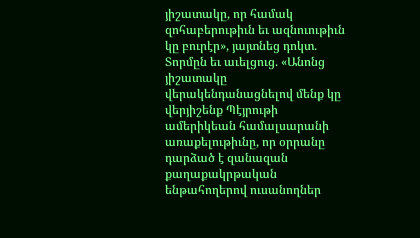յիշատակը, որ համակ զոհաբերութիւն եւ ազնուութիւն կը բուրէր», յայտնեց դոկտ. Տորմըն եւ աւելցուց. «Անոնց յիշատակը վերակենդանացնելով մենք կը վերյիշենք Պէյրութի ամերիկեան համալսարանի առաքելութիւնը, որ օրրանը դարձած է զանազան քաղաքակրթական ենթահողերով ուսանողներ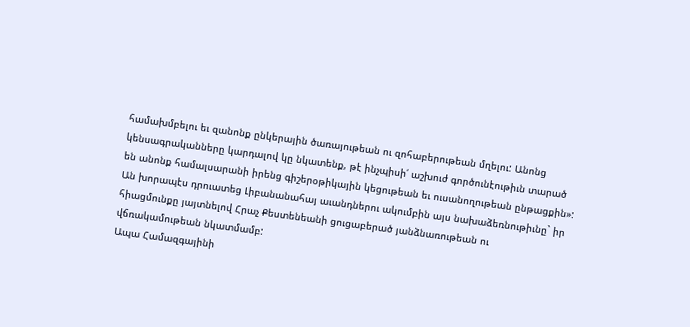համախմբելու եւ զանոնք ընկերային ծառայութեան ու զոհաբերութեան մղելու: Անոնց կենսագրականները կարդալով կը նկատենք, թէ ինչպիսի՛ աշխուժ գործունէութիւն տարած են անոնք համալսարանի իրենց գիշերօթիկային կեցութեան եւ ուսանողութեան ընթացքին»: Ան խորապէս դրուատեց Լիբանանահայ աւանդներու ակումբին այս նախաձեռնութիւնը` իր հիացմունքը յայտնելով Հրաչ Քեստենեանի ցուցաբերած յանձնառութեան ու վճռակամութեան նկատմամբ:
Ապա Համազգայինի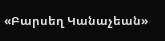«Բարսեղ Կանաչեան»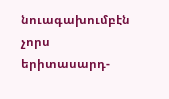նուագախումբէն չորս երիտասարդ-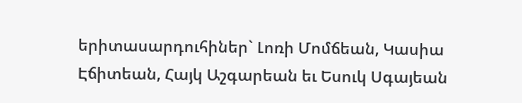երիտասարդուհիներ` Լոռի Մոմճեան, Կասիա Էճիտեան, Հայկ Աշգարեան եւ Եսուկ Սգայեան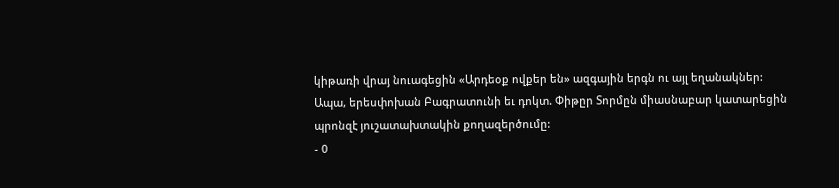կիթառի վրայ նուագեցին «Արդեօք ովքեր են» ազգային երգն ու այլ եղանակներ:
Ապա, երեսփոխան Բագրատունի եւ դոկտ. Փիթըր Տորմըն միասնաբար կատարեցին պրոնզէ յուշատախտակին քողազերծումը:
- 0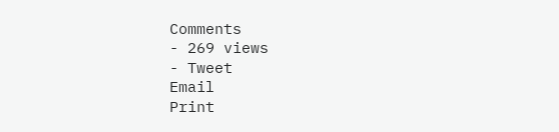Comments
- 269 views
- Tweet
Email
Print